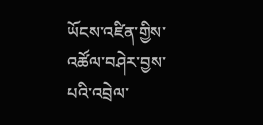ཡོངས་འཛིན་གྱིས་འཚོལ་བཤེར་བྱས་པའི་འབྲེལ་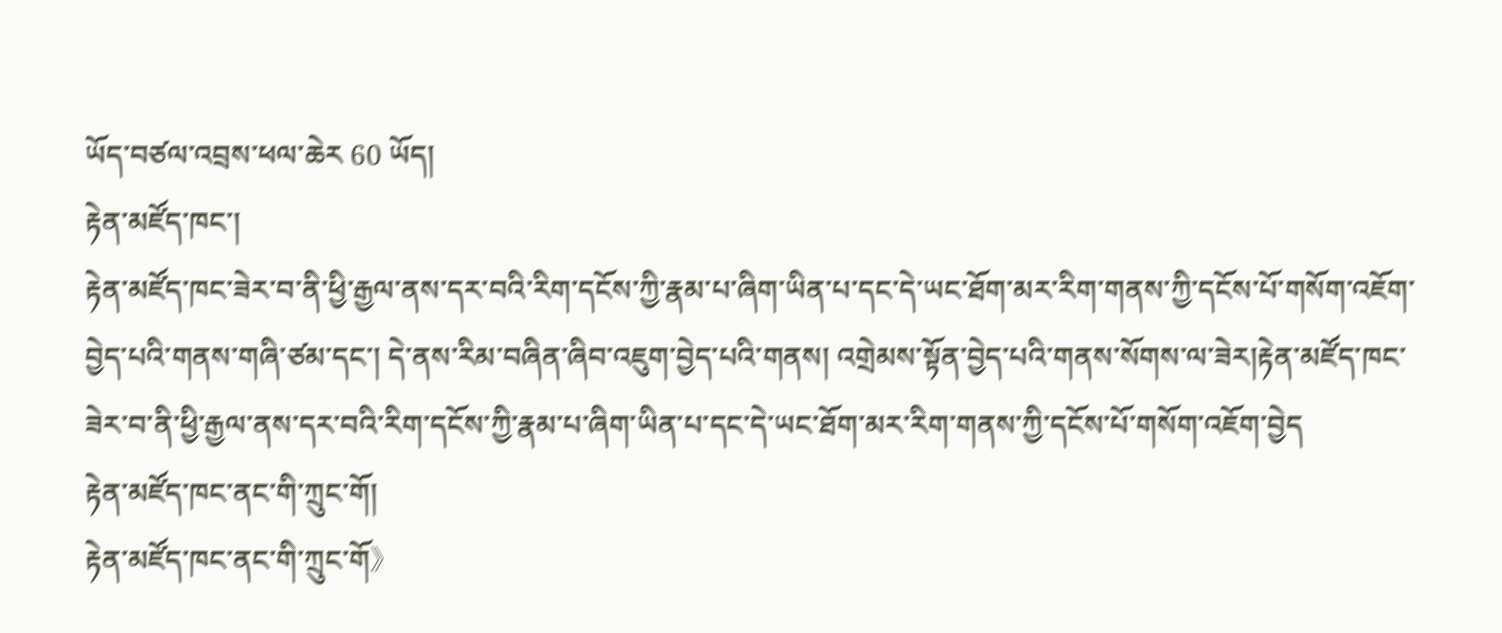ཡོད་བཙལ་འབྲས་ཕལ་ཆེར 60 ཡོད།
རྟེན་མཛོད་ཁང་།
རྟེན་མཛོད་ཁང་ཟེར་བ་ནི་ཕྱི་རྒྱལ་ནས་དར་བའི་རིག་དངོས་ཀྱི་རྣམ་པ་ཞིག་ཡིན་པ་དང་དེ་ཡང་ཐོག་མར་རིག་གནས་ཀྱི་དངོས་པོ་གསོག་འཇོག་བྱེད་པའི་གནས་གཞི་ཙམ་དང་། དེ་ནས་རིམ་བཞིན་ཞིབ་འཇུག་བྱེད་པའི་གནས། འགྲེམས་སྟོན་བྱེད་པའི་གནས་སོགས་ལ་ཟེར།རྟེན་མཛོད་ཁང་ཟེར་བ་ནི་ཕྱི་རྒྱལ་ནས་དར་བའི་རིག་དངོས་ཀྱི་རྣམ་པ་ཞིག་ཡིན་པ་དང་དེ་ཡང་ཐོག་མར་རིག་གནས་ཀྱི་དངོས་པོ་གསོག་འཇོག་བྱེད
རྟེན་མཛོད་ཁང་ནང་གི་ཀྲུང་གོ།
རྟེན་མཛོད་ཁང་ནང་གི་ཀྲུང་གོ》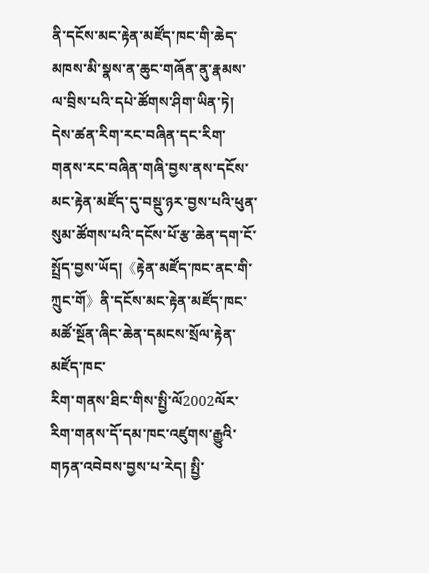ནི་དངོས་མང་རྟེན་མཛོད་ཁང་གི་ཆེད་མཁས་མི་སྣས་ན་ཆུང་གཞོན་ནུ་རྣམས་ལ་བྲིས་པའི་དཔེ་ཚོགས་ཤིག་ཡིན་ཏེ། དེས་ཚན་རིག་རང་བཞིན་དང་རིག་གནས་རང་བཞིན་གཞི་བྱས་ནས་དངོས་མང་རྟེན་མཛོད་དུ་བསྡུ་ཉར་བྱས་པའི་ཕུན་སུམ་ཚོགས་པའི་དངོས་པོ་རྩ་ཆེན་དག་ངོ་སྤྲོད་བྱས་ཡོད།《རྟེན་མཛོད་ཁང་ནང་གི་ཀྲུང་གོ》ནི་དངོས་མང་རྟེན་མཛོད་ཁང་
མཚོ་སྔོན་ཞིང་ཆེན་དམངས་སྲོལ་རྟེན་མཛོད་ཁང་
རིག་གནས་ཐིང་གིས་སྤྱི་ལོ2002ལོར་རིག་གནས་དོ་དམ་ཁང་འཛུགས་རྒྱུའི་གཏན་འབེབས་བྱས་པ་རེད། སྤྱི་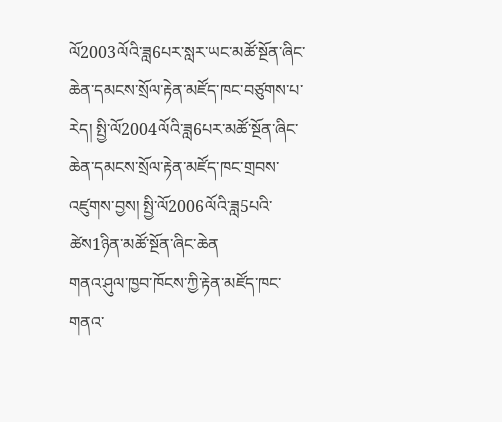ལོ2003ལོའི་ཟླ6པར་སླར་ཡང་མཚོ་སྔོན་ཞིང་ཆེན་དམངས་སྲོལ་རྟེན་མཛོད་ཁང་བཙུགས་པ་རེད། སྤྱི་ལོ2004ལོའི་ཟླ6པར་མཚོ་སྔོན་ཞིང་ཆེན་དམངས་སྲོལ་རྟེན་མཛོད་ཁང་གྲབས་འཛུགས་བྱས། སྤྱི་ལོ2006ལོའི་ཟླ5པའི་ཚེས1ཉིན་མཚོ་སྔོན་ཞིང་ཆེན
གནའ་ཤུལ་ཁྱབ་ཁོངས་ཀྱི་རྟེན་མཛོད་ཁང་
གནའ་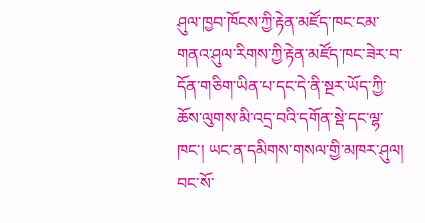ཤུལ་ཁྱབ་ཁོངས་ཀྱི་རྟེན་མཛོད་ཁང་ངམ་གནའ་ཤུལ་རིགས་ཀྱི་རྟེན་མཛོད་ཁང་ཟེར་བ་དོན་གཅིག་ཡིན་པ་དང་དེ་ནི་སྔར་ཡོད་ཀྱི་ཆོས་ལུགས་མི་འདྲ་བའི་དགོན་སྡེ་དང་ལྷ་ཁང་། ཡང་ན་དམིགས་གསལ་གྱི་མཁར་ཤུལ། བང་སོ་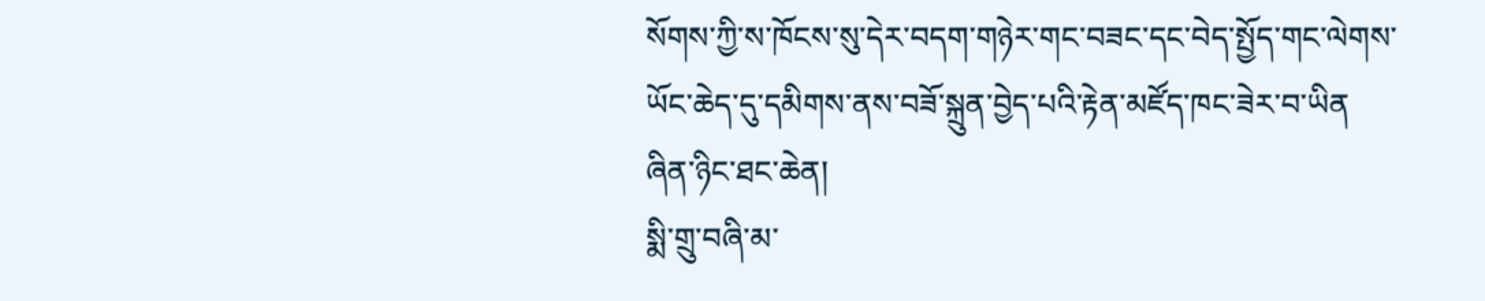སོགས་ཀྱི་ས་ཁོངས་སུ་དེར་བདག་གཉེར་གང་བཟང་དང་བེད་སྤྱོད་གང་ལེགས་ཡོང་ཆེད་དུ་དམིགས་ནས་བཟོ་སྐྲུན་བྱེད་པའི་རྟེན་མཛོད་ཁང་ཟེར་བ་ཡིན
ཞིན་ཉིང་ཐང་ཆེན།
སྨི་གྲུ་བཞི་མ་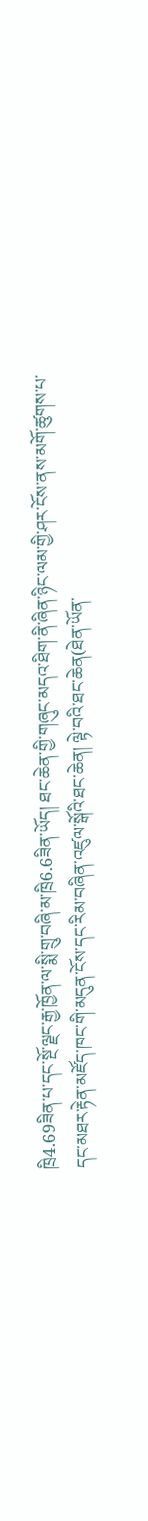ཁྲི4.69ཟིན་པ་དང་སྔོ་ལྗང་རྒྱ་ཁྱོན་ལ་སྨི་གྲུ་བཞི་མ་ཁྲི6.6ཟིན་ཡོད། ཐང་ཆེན་གྱི་གཞུང་མདའ་ཐིག་ནི་ཞིན་ཉིང་ལམ་གྱི་ཤར་ངོས་ནས་མགོ་ཚུགས་པ་དང་མཐར་རྟེན་མཛོད་ཁང་གི་མདུན་ངོས་དང་རིམ་བཞིན་འཛུལ་སྒོའི་ཐང་ཆེན། ལྟེ་བའི་ཐང་ཆེན(ཐེན་ཡོན་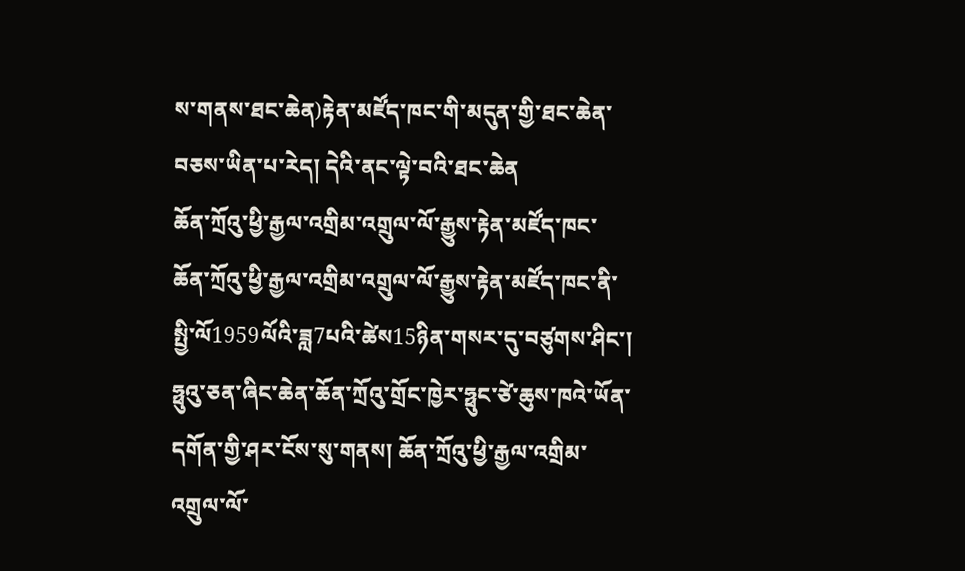ས་གནས་ཐང་ཆེན)རྟེན་མཛོད་ཁང་གི་མདུན་གྱི་ཐང་ཆེན་བཅས་ཡིན་པ་རེད། དེའི་ནང་ལྟེ་བའི་ཐང་ཆེན
ཆོན་ཀྲོའུ་ཕྱི་རྒྱལ་འགྲིམ་འགྲུལ་ལོ་རྒྱུས་རྟེན་མཛོད་ཁང་
ཆོན་ཀྲོའུ་ཕྱི་རྒྱལ་འགྲིམ་འགྲུལ་ལོ་རྒྱུས་རྟེན་མཛོད་ཁང་ནི་སྤྱི་ལོ1959ལོའི་ཟླ7པའི་ཚེས15ཉིན་གསར་དུ་བཙུགས་ཤིང་། ཧྥུའུ་ཅན་ཞིང་ཆེན་ཆོན་ཀྲོའུ་གྲོང་ཁྱེར་ཧྥུང་ཙེ་ཆུས་ཁའེ་ཡོན་དགོན་གྱི་ཤར་ངོས་སུ་གནས། ཆོན་ཀྲོའུ་ཕྱི་རྒྱལ་འགྲིམ་འགྲུལ་ལོ་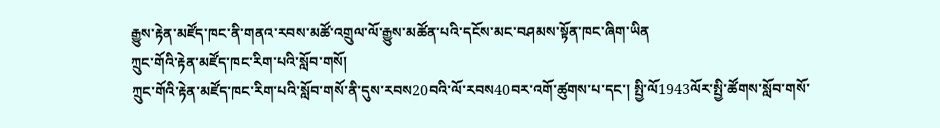རྒྱུས་རྟེན་མཛོད་ཁང་ནི་གནའ་རབས་མཚོ་འགྲུལ་ལོ་རྒྱུས་མཚོན་པའི་དངོས་མང་བཤམས་སྟོན་ཁང་ཞིག་ཡིན
ཀྲུང་གོའི་རྟེན་མཛོད་ཁང་རིག་པའི་སློབ་གསོ།
ཀྲུང་གོའི་རྟེན་མཛོད་ཁང་རིག་པའི་སློབ་གསོ་ནི་དུས་རབས20བའི་ལོ་རབས40བར་འགོ་ཚུགས་པ་དང་། སྤྱི་ལོ1943ལོར་སྤྱི་ཚོགས་སློབ་གསོ་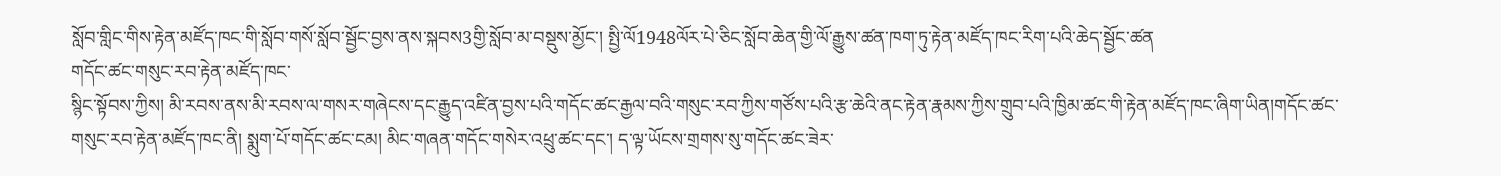སློབ་གླིང་གིས་རྟེན་མཛོད་ཁང་གི་སློབ་གསོ་སློབ་སྦྱོང་བྱས་ནས་སྐབས3གྱི་སློབ་མ་བསྡུས་མྱོང་། སྤྱི་ལོ1948ལོར་པེ་ཅིང་སློབ་ཆེན་གྱི་ལོ་རྒྱུས་ཚན་ཁག་ཏུ་རྟེན་མཛོད་ཁང་རིག་པའི་ཆེད་སྦྱོང་ཚན
གདོང་ཚང་གསུང་རབ་རྟེན་མཛོད་ཁང་
སྙིང་སྟོབས་ཀྱིས། མི་རབས་ནས་མི་རབས་ལ་གསར་གཞེངས་དང་རྒྱུད་འཛིན་བྱས་པའི་གདོང་ཚང་རྒྱལ་བའི་གསུང་རབ་ཀྱིས་གཙོས་པའི་རྩ་ཆེའི་ནང་རྟེན་རྣམས་ཀྱིས་གྲུབ་པའི་ཁྱིམ་ཚང་གི་རྟེན་མཛོད་ཁང་ཞིག་ཡིན།གདོང་ཚང་གསུང་རབ་རྟེན་མཛོད་ཁང་ནི། སྨུག་པོ་གདོང་ཚང་ངམ། མིང་གཞན་གདོང་གསེར་འཕྲུ་ཚང་དང་། ད་ལྟ་ཡོངས་གྲགས་སུ་གདོང་ཚང་ཟེར་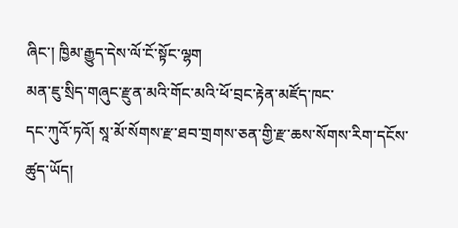ཞིང་། ཁྱིམ་རྒྱུད་དེས་ལོ་ངོ་སྟོང་ལྷག
མན་ཇུ་སྲིད་གཞུང་རྫུན་མའི་གོང་མའི་ཕོ་བྲང་རྟེན་མཛོད་ཁང་
དང་ཀུའོ་ཏའོ། སཱ་མོ་སོགས་རྫ་ཐབ་གྲགས་ཅན་གྱི་རྫ་ཆས་སོགས་རིག་དངོས་ཚུད་ཡོད།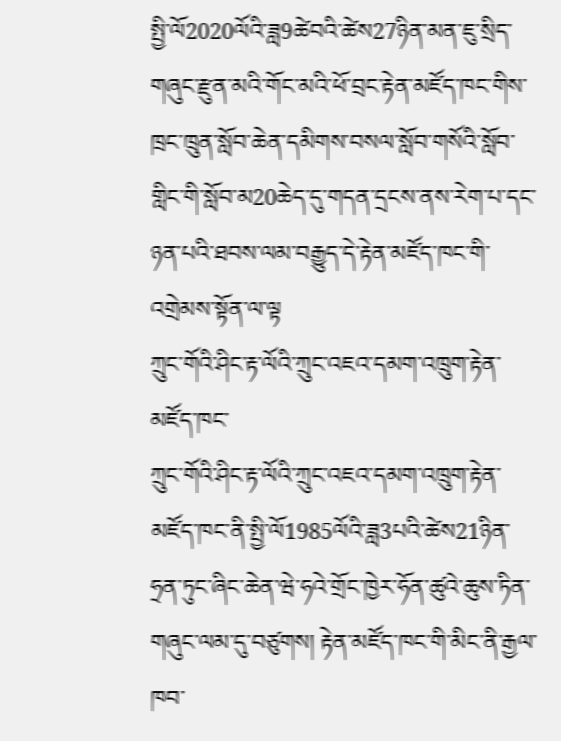སྤྱི་ལོ2020ལོའི་ཟླ9ཚེབའི་ཚེས27ཉིན་མན་ཇུ་སྲིད་གཞུང་རྫུན་མའི་གོང་མའི་ཕོ་བྲང་རྟེན་མཛོད་ཁང་གིས་ཁྲང་ཁྲུན་སློབ་ཆེན་དམིགས་བསལ་སློབ་གསོའི་སློབ་གླིང་གི་སློབ་མ20ཆེད་དུ་གདན་དྲངས་ནས་རེག་པ་དང་ཉན་པའི་ཐབས་ལམ་བརྒྱུད་དེ་རྟེན་མཛོད་ཁང་གི་འགྲེམས་སྟོན་ལ་ལྟ
ཀྲུང་གོའི་ཤིང་རྟ་ལོའི་ཀྲུང་འཇའ་དམག་འཁྲུག་རྟེན་མཛོད་ཁང་
ཀྲུང་གོའི་ཤིང་རྟ་ལོའི་ཀྲུང་འཇའ་དམག་འཁྲུག་རྟེན་མཛོད་ཁང་ནི་སྤྱི་ལོ1985ལོའི་ཟླ3པའི་ཚེས21ཉིན་ཧྲན་ཏུང་ཞིང་ཆེན་ཝེ་ཧའེ་གྲོང་ཁྱེར་ཧོན་ཚུའེ་ཆུས་ཏིན་གཞུང་ལམ་དུ་བཙུགས། རྟེན་མཛོད་ཁང་གི་མིང་ནི་རྒྱལ་ཁབ་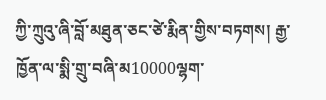ཀྱི་ཀྲུའུ་ཞི་བློ་མཐུན་ཅང་ཙེ་རྨིན་གྱིས་བཏགས། རྒྱ་ཁྱོན་ལ་སྨི་གྲུ་བཞི་མ10000ལྷག་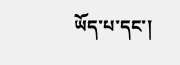ཡོད་པ་དང་།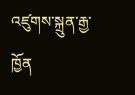འཛུགས་སྐྲུན་རྒྱ་ཁྱོན